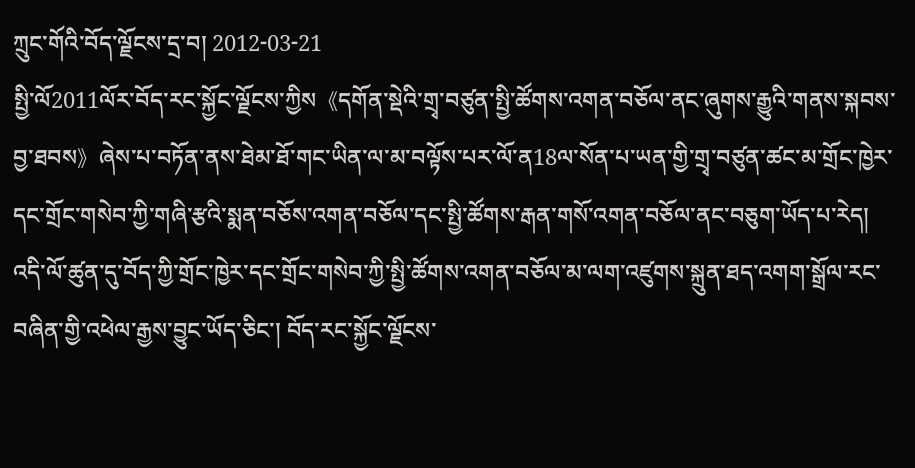ཀྲུང་གོའི་བོད་ལྗོངས་དྲ་བ། 2012-03-21
སྤྱི་ལོ2011ལོར་བོད་རང་སྐྱོང་ལྗོངས་ཀྱིས《དགོན་སྡེའི་གྲྭ་བཙུན་སྤྱི་ཚོགས་འགན་བཅོལ་ནང་ཞུགས་རྒྱུའི་གནས་སྐབས་བྱ་ཐབས》ཞེས་པ་བཏོན་ནས་ཐེམ་ཐོ་གང་ཡིན་ལ་མ་བལྟོས་པར་ལོ་ན18ལ་སོན་པ་ཡན་གྱི་གྲྭ་བཙུན་ཚང་མ་གྲོང་ཁྱེར་དང་གྲོང་གསེབ་ཀྱི་གཞི་རྩའི་སྨན་བཅོས་འགན་བཅོལ་དང་སྤྱི་ཚོགས་རྒན་གསོ་འགན་བཅོལ་ནང་བཅུག་ཡོད་པ་རེད།
འདི་ལོ་ཚུན་དུ་བོད་ཀྱི་གྲོང་ཁྱེར་དང་གྲོང་གསེབ་ཀྱི་སྤྱི་ཚོགས་འགན་བཅོལ་མ་ལག་འཛུགས་སྐྲུན་ཐད་འགག་སྒྲོལ་རང་བཞིན་གྱི་འཕེལ་རྒྱས་བྱུང་ཡོད་ཅིང་། བོད་རང་སྐྱོང་ལྗོངས་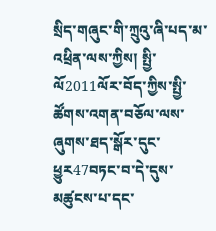སྲིད་གཞུང་གི་ཀྲུའུ་ཞི་པད་མ་འཕྲིན་ལས་ཀྱིས། སྤྱི་ལོ2011ལོར་བོད་ཀྱིས་སྤྱི་ཚོགས་འགན་བཅོལ་ལས་ཞུགས་ཐད་སྒོར་དུང་ཕྱུར47བཏང་བ་དེ་དུས་མཚུངས་པ་དང་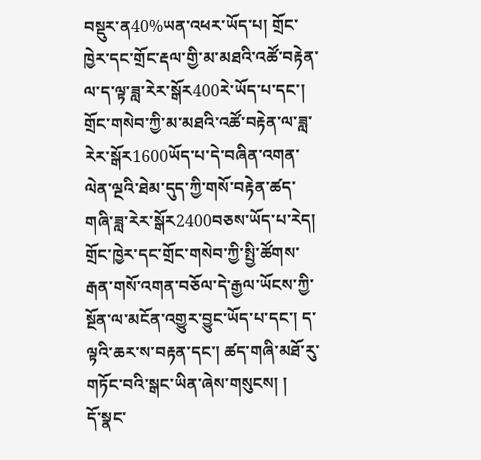བསྡུར་ན40%ཡན་འཕར་ཡོད་པ། གྲོང་ཁྱེར་དང་གྲོང་རྡལ་གྱི་མ་མཐའི་འཚོ་བརྟེན་ལ་ད་ལྟ་ཟླ་རེར་སྒོར400རེ་ཡོད་པ་དང་། གྲོང་གསེབ་ཀྱི་མ་མཐའི་འཚོ་བརྟེན་ལ་ཟླ་རེར་སྒོར1600ཡོད་པ་དེ་བཞིན་འགན་ལེན་ལྔའི་ཐེམ་དུད་ཀྱི་གསོ་བརྟེན་ཚད་གཞི་ཟླ་རེར་སྒོར2400བཅས་ཡོད་པ་རེད། གྲོང་ཁྱེར་དང་གྲོང་གསེབ་ཀྱི་སྤྱི་ཚོགས་རྒན་གསོ་འགན་བཅོལ་དེ་རྒྱལ་ཡོངས་ཀྱི་སྔོན་ལ་མངོན་འགྱུར་བྱུང་ཡོད་པ་དང་། ད་ལྟའི་ཆར་ས་བརྟན་དང་། ཚད་གཞི་མཐོ་རུ་གཏོང་བའི་སྒང་ཡིན་ཞེས་གསུངས། །
དོ་སྣང་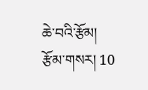ཆེ་བའི་རྩོམ།
རྩོམ་གསར། 10